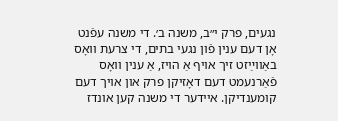נגעים, פרק י״ב, משנה ב׳. די משנה עפֿנט אָן דעם ענין פֿון נגעי בתים, די צרעת וואָס באַווײַזט זיך אויף אַ הויז, אַ ענין וואָס פֿאַרנעמט דעם דאָזיקן פרק און אויך דעם קומענדיקן. איידער די משנה קען אונדז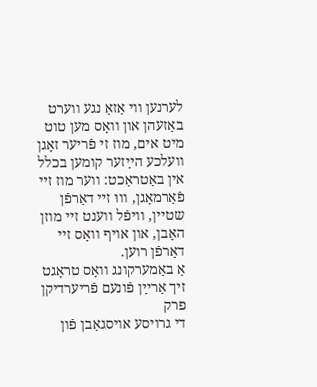לערנען ווי אַזאַ נגע ווערט באַזעהן און וואָס מען טוט מיט אים, מוז זי פֿריער זאָגן וועלכע הײַזער קומען בכלל אין באַטראַכט: ווער מוז זײ פֿאַרמאָגן, וווּ זײ דאַרפֿן שטײן, וויפֿל ווענט זײ מוזן האָבן, און אויף וואָס זײ דאַרפֿן רוען.
אַ באַמערקונג וואָס טראָגט זיך אַרײַן פֿונעם פֿריערדיקן פרק
די גרויסע אויסגאַבן פֿון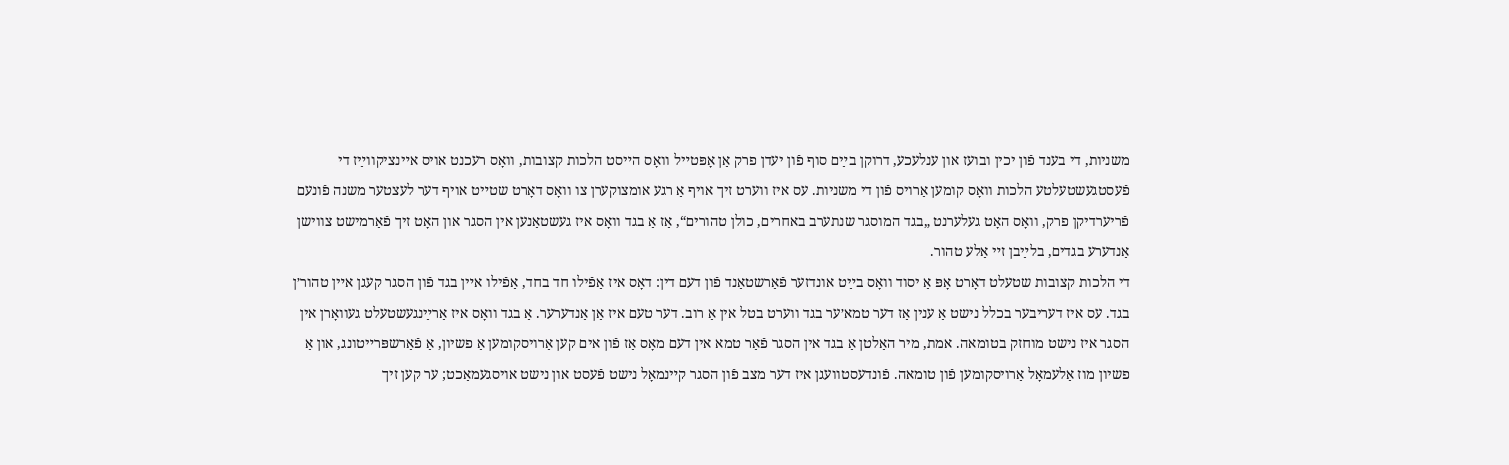משניות, די בענד פֿון יכין ובועז און ענלעכע, דרוקן בײַם סוף פֿון יעדן פרק אַן אָפּטײל וואָס הײסט הלכות קצובות, וואָס רעכנט אויס אײנציקווײַז די פֿעסטגעשטעלטע הלכות וואָס קומען אַרויס פֿון די משניות. עס איז ווערט זיך אויף אַ רגע אומצוקערן צו וואָס דאָרט שטײט אויף דער לעצטער משנה פֿונעם פֿריערדיקן פרק, וואָס האָט געלערנט „בגד המוסגר שנתערב באחרים, כולן טהורים“, אַז אַ בגד וואָס איז געשטאַנען אין הסגר און האָט זיך פֿאַרמישט צווישן אַנדערע בגדים, בלײַבן זײ אַלע טהור.
די הלכות קצובות שטעלט דאָרט אָפּ אַ יסוד וואָס בײַט אונדזער פֿאַרשטאַנד פֿון דעם דין: דאָס איז אַפֿילו חד בחד, אַפֿילו אײן בגד פֿון הסגר קעגן אײן טהור׳ן בגד. עס איז דעריבער בכלל נישט אַ ענין אַז דער טמא׳ער בגד ווערט בטל אין אַ רוב. דער טעם איז אַן אַנדערער. אַ בגד וואָס איז אַרײַנגעשטעלט געוואָרן אין הסגר איז נישט מוחזק בטומאה. אמת, מיר האַלטן אַ בגד אין הסגר פֿאַר טמא אין דעם מאָס אַז פֿון אים קען אַרויסקומען אַ פשיון, אַ פֿאַרשפּרײטונג, און אַ פשיון מוז אַלעמאָל אַרויסקומען פֿון טומאה. פֿונדעסטוועגן איז דער מצב פֿון הסגר קײנמאָל נישט פֿעסט און נישט אויסגעמאַכט; ער קען זיך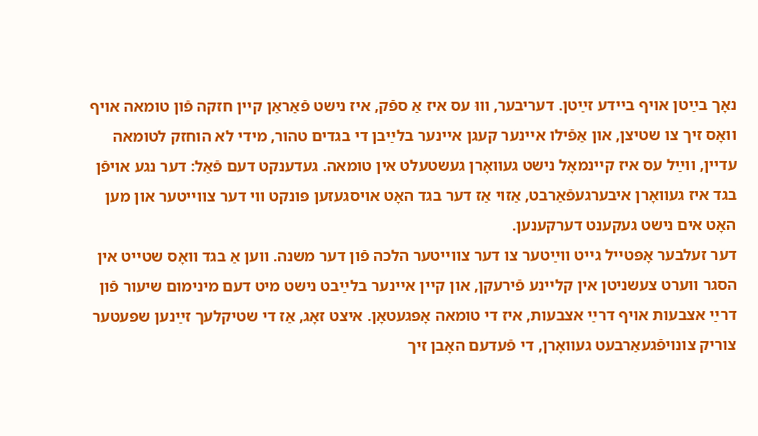נאָך בײַטן אויף בײדע זײַטן. דעריבער, וווּ עס איז אַ ספֿק, איז נישט פֿאַראַן קײן חזקה פֿון טומאה אויף וואָס זיך צו שטיצן, און אַפֿילו אײנער קעגן אײנער בלײַבן די בגדים טהור, מידי לא הוחזק לטומאה עדיין, ווײַל עס איז קײנמאָל נישט געוואָרן געשטעלט אין טומאה. געדענקט דעם פֿאַל: דער נגע אויפֿן בגד איז געוואָרן איבערגעפֿאַרבט, אַזוי אַז דער בגד האָט אויסגעזען פּונקט ווי דער צווײטער און מען האָט אים נישט געקענט דערקענען.
דער זעלבער אָפּטײל גײט ווײַטער צו דער צווײטער הלכה פֿון דער משנה. ווען אַ בגד וואָס שטײט אין הסגר ווערט צעשניטן אין קלײנע פֿירעקן, און קײן אײנער בלײַבט נישט מיט דעם מינימום שיעור פֿון דרײַ אצבעות אויף דרײַ אצבעות, איז די טומאה אָפּגעטאָן. איצט זאָג, אַז די שטיקלעך זײַנען שפּעטער צוריק צונויפֿגעאַרבעט געוואָרן, די פֿעדעם האָבן זיך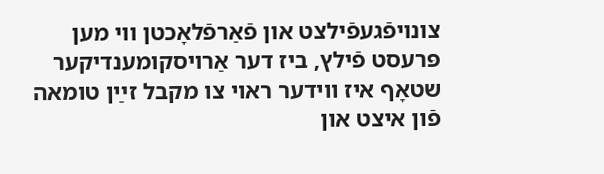צונויפֿגעפֿילצט און פֿאַרפֿלאָכטן ווי מען פּרעסט פֿילץ, ביז דער אַרויסקומענדיקער שטאָף איז ווידער ראוי צו מקבל זײַן טומאה פֿון איצט און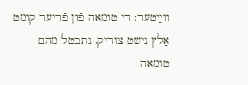ווײַטער: די טומאה פֿון פֿריער קומט אַלץ נישט צוריק. נתבטל מהם טומאה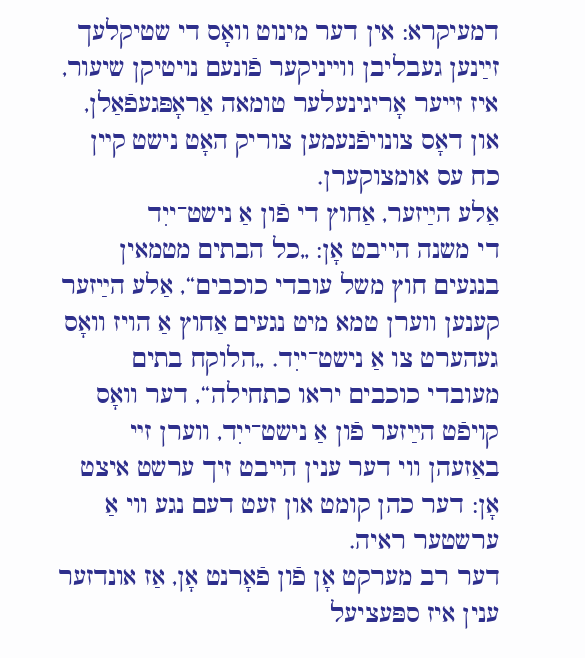דמעיקרא: אין דער מינוט וואָס די שטיקלעך זײַנען געבליבן ווײניקער פֿונעם נויטיקן שיעור, איז זײער אָריגינעלער טומאה אַראָפּגעפֿאַלן, און דאָס צונויפֿנעמען צוריק האָט נישט קײן כח עס אומצוקערן.
אַלע הײַזער, אַחוץ די פֿון אַ נישט־ייִד
די משנה הייבט אָן: „כל הבתים מטמאין בנגעים חוץ משל עובדי כוכבים“, אַלע הײַזער קענען ווערן טמא מיט נגעים אַחוץ אַ הויז וואָס געהערט צו אַ נישט־ייִד. „הלוקח בתים מעובדי כוכבים יראו כתחילה“, דער וואָס קויפֿט הײַזער פֿון אַ נישט־ייִד, ווערן זײ באַזעהן ווי דער ענין הײבט זיך ערשט איצט אָן: דער כהן קומט און זעט דעם נגע ווי אַ ערשטער ראיה.
דער רב מערקט אָן פֿון פֿאָרנט אָן, אַז אונדזער ענין איז ספּעציעל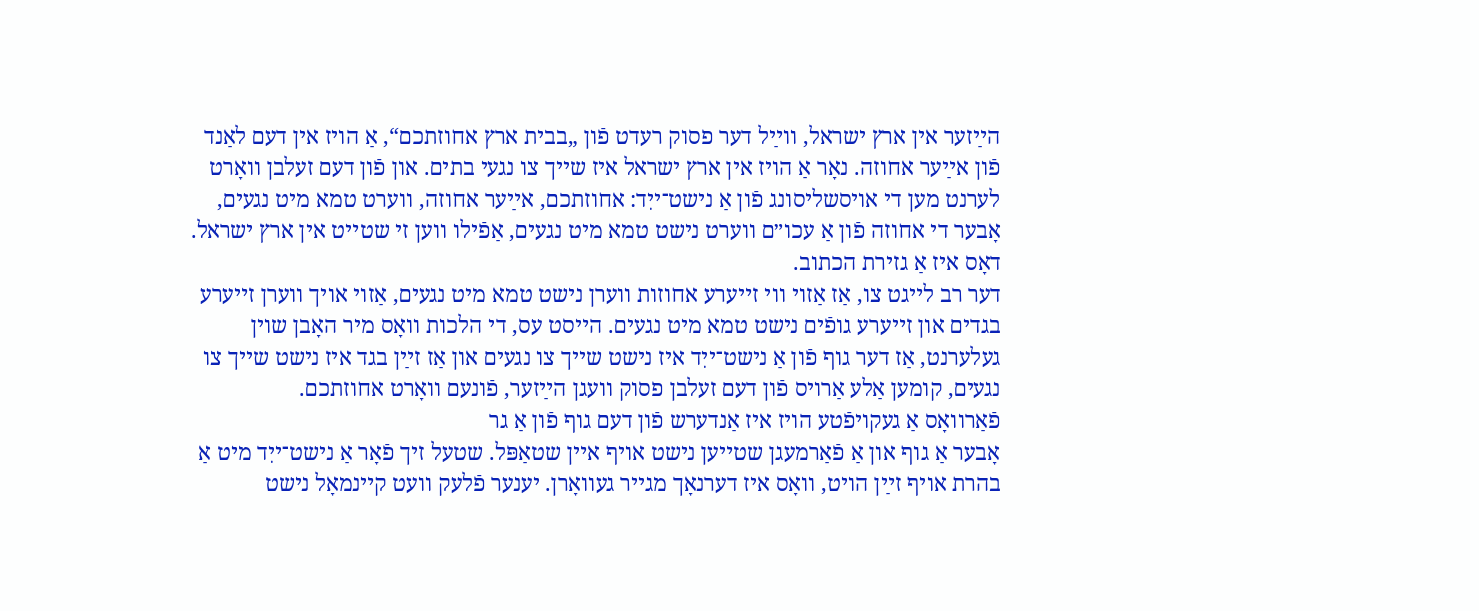הײַזער אין ארץ ישראל, ווײַל דער פסוק רעדט פֿון „בבית ארץ אחוזתכם“, אַ הויז אין דעם לאַנד פֿון אײַער אחוזה. נאָר אַ הויז אין ארץ ישראל איז שייך צו נגעי בתים. און פֿון דעם זעלבן וואָרט לערנט מען די אויסשליסונג פֿון אַ נישט־ייִד: אחוזתכם, אײַער אחוזה, ווערט טמא מיט נגעים, אָבער די אחוזה פֿון אַ עכו״ם ווערט נישט טמא מיט נגעים, אַפֿילו ווען זי שטײט אין ארץ ישראל. דאָס איז אַ גזירת הכתוב.
דער רב לײגט צו, אַז אַזוי ווי זײערע אחוזות ווערן נישט טמא מיט נגעים, אַזוי אויך ווערן זײערע בגדים און זײערע גופֿים נישט טמא מיט נגעים. הײסט עס, די הלכות וואָס מיר האָבן שוין געלערנט, אַז דער גוף פֿון אַ נישט־ייִד איז נישט שייך צו נגעים און אַז זײַן בגד איז נישט שייך צו נגעים, קומען אַלע אַרויס פֿון דעם זעלבן פסוק וועגן הײַזער, פֿונעם וואָרט אחוזתכם.
פֿאַרוואָס אַ געקויפֿטע הויז איז אַנדערש פֿון דעם גוף פֿון אַ גר
אָבער אַ גוף און אַ פֿאַרמעגן שטײען נישט אויף אײן שטאַפּל. שטעל זיך פֿאָר אַ נישט־ייִד מיט אַ בהרת אויף זײַן הויט, וואָס איז דערנאָך מגייר געוואָרן. יענער פֿלעק וועט קײנמאָל נישט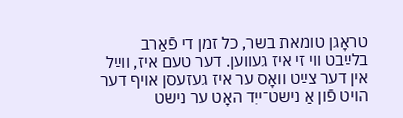טראָגן טומאת בשר, כל זמן די פֿאַרב בלײַבט ווי זי איז געווען. דער טעם איז, ווײַל אין דער צײַט וואָס ער איז געזעסן אויף דער הויט פֿון אַ נישט־ייִד האָט ער נישט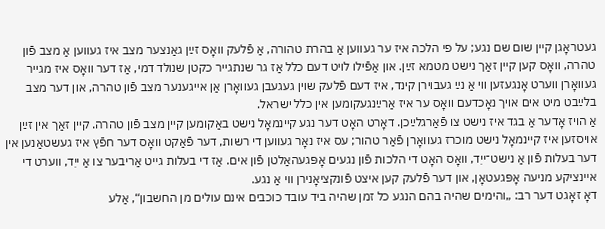געטראָגן קײן שום שם נגע; על פי הלכה איז ער געווען אַ בהרת טהורה, אַ פֿלעק וואָס זײַן גאַנצער מצב איז געווען אַ מצב פֿון טהרה, וואָס קען קײן זאַך נישט מטמא זײַן. און אַפֿילו לויט דעם כלל אַז גר שנתגייר כקטן שנולד דמי, אַז דער וואָס איז מגייר געוואָרן ווערט אָנגעזען ווי אַ נײַ געבוירן קינד, איז דעם פֿלעק שוין געגעבן געוואָרן אַן אײגענער מצב פֿון טהרה, און דער מצב בלײַבט מיט אים אויך נאָכדעם וואָס ער איז אַרײַנגעקומען אין כלל ישראל.
אַ הויז אָדער אַ בגד איז נישט צו פֿאַרגלײַכן. דאָרט האָט דער נגע קײנמאָל נישט באַקומען קײן מצב פֿון טהרה. קײן זאַך אין זײַן אויסזען איז קײנמאָל נישט מוכרז געוואָרן פֿאַר טהור; עס איז נאָר געווען די רשות, דער פֿאַקט וואָס דער חפֿץ איז געשטאַנען אין דער בעלות פֿון אַ נישט־ייִד, וואָס האָט די הלכות פֿון נגעים אָפּגעהאַלטן פֿון אים. אַז די בעלות גײט אַריבער צו אַ ייִד, ווערט די אײנציקע מניעה אָפּגעטאָן, און דער פֿלעק קען איצט פֿונקציאָנירן ווי אַ נגע.
דאָ זאָגט דער רב: „והימים שהיה בהם הנגע כל זמן שהיה ביד עובד כוכבים אינם עולים מן החשבון“, אַלע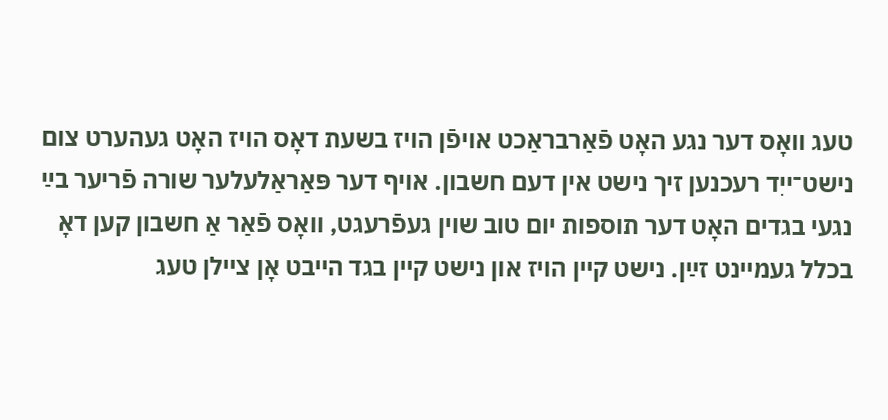טעג וואָס דער נגע האָט פֿאַרבראַכט אויפֿן הויז בשעת דאָס הויז האָט געהערט צום נישט־ייִד רעכנען זיך נישט אין דעם חשבון. אויף דער פּאַראַלעלער שורה פֿריער בײַ נגעי בגדים האָט דער תוספות יום טוב שוין געפֿרעגט, וואָס פֿאַר אַ חשבון קען דאָ בכלל געמײנט זײַן. נישט קײן הויז און נישט קײן בגד הײבט אָן צײלן טעג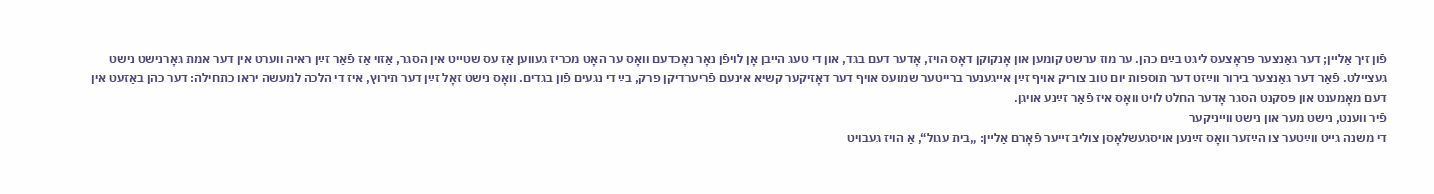פֿון זיך אַלײן; דער גאַנצער פּראָצעס ליגט בײַם כהן. ער מוז ערשט קומען און אָנקוקן דאָס הויז, אָדער דעם בגד, און די טעג הײבן אָן לויפֿן נאָר נאָכדעם וואָס ער האָט מכריז געווען אַז עס שטײט אין הסגר, אַזוי אַז פֿאַר זײַן ראיה ווערט אין דער אמת גאָרנישט נישט געצײלט. פֿאַר דער גאַנצער בירור ווײַזט דער תוספות יום טוב צוריק אויף זײַן אײגענער ברייטער שמועס אויף דער דאָזיקער קשיא אינעם פֿריערדיקן פרק, בײַ די נגעים פֿון בגדים. וואָס נישט זאָל זײַן דער תירוץ, איז די הלכה למעשה יראו כתחילה: דער כהן באַזעט אין דעם מאָמענט און פּסקנט הסגר אָדער החלט לויט וואָס איז פֿאַר זײַנע אויגן.
פֿיר ווענט, נישט מער און נישט ווײניקער
די משנה גײט ווײַטער צו הײַזער וואָס זײַנען אויסגעשלאָסן צוליב זײער פֿאָרם אַלײן: „בית עגול“, אַ הויז געבויט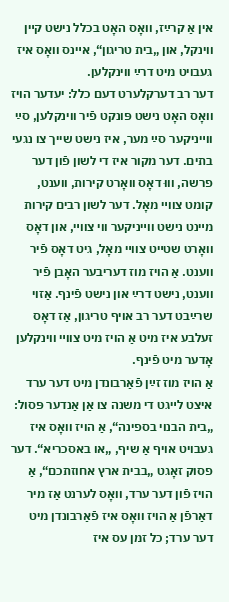אין אַ קרײַז, וואָס האָט בכלל נישט קײן ווינקל, און „בית טריגון“, אײנס וואָס איז געבויט מיט דרײַ ווינקלען.
דער רב דערקלערט דעם כלל: יעדער הויז וואָס האָט נישט פּונקט פֿיר ווינקלען, סײַ ווײניקער סײַ מער, איז נישט שייך צו נגעי בתים. דער מקור איז די לשון פֿון דער פרשה, וווּ דאָס וואָרט קירות, ווענט, קומט צווײ מאָל. דער לשון רבים קירות מײנט נישט ווײניקער ווי צווײ, און דאָס וואָרט שטײט צווײ מאָל, גיט דאָס פֿיר ווענט. אַ הויז מוז דעריבער האָבן פֿיר ווענט, נישט דרײַ און נישט פֿינף. אַזוי שרײַבט דער רב אויף טריגון, אַז דאָס זעלבע איז מיט אַ הויז מיט צווײ ווינקלען אָדער מיט פֿינף.
אַ הויז מוז זײַן פֿאַרבונדן מיט דער ערד
איצט לײגט די משנה צו אַן אַנדער פּסול: „בית הבנוי בספינה“, אַ הויז וואָס איז געבויט אויף אַ שיף, „או באסכריא“. דער פסוק זאָגט „בבית ארץ אחוזתכם“, אַ הויז פֿון דער ערד, וואָס לערנט אַז מיר דאַרפֿן אַ הויז וואָס איז פֿאַרבונדן מיט דער ערד; כל זמן עס איז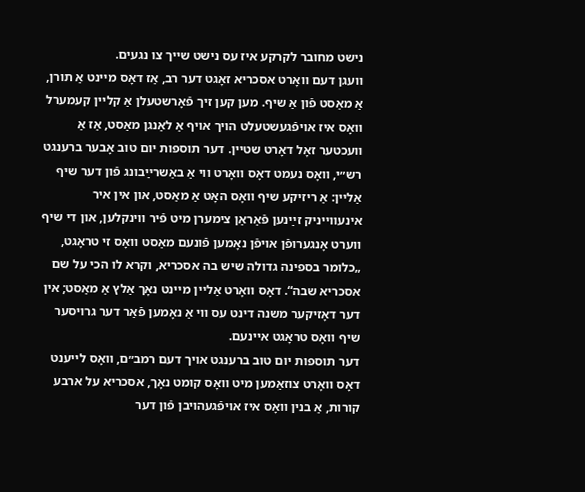נישט מחובר לקרקע איז עס נישט שייך צו נגעים.
וועגן דעם וואָרט אסכריא זאָגט דער רב, אַז דאָס מײנט אַ תורן, אַ מאַסט פֿון אַ שיף. מען קען זיך פֿאָרשטעלן אַ קלײן קעמערל וואָס איז אויפֿגעשטעלט הויך אויף אַ לאַנגן מאַסט, אַז אַ וועכטער זאָל דאָרט שטײן. דער תוספות יום טוב אָבער ברענגט רש״י, וואָס נעמט דאָס וואָרט ווי אַ באַשרײַבונג פֿון דער שיף אַלײן: אַ ריזיקע שיף וואָס האָט אַ מאַסט, און אין איר אינעווײניק זײַנען פֿאַראַן צימערן מיט פֿיר ווינקלען, און די שיף ווערט אָנגערופֿן אויפֿן נאָמען פֿונעם מאַסט וואָס זי טראָגט, „כלומר בספינה גדולה שיש בה אסכריא, וקרא לו הכי על שם אסכריא שבה“. דאָס וואָרט אַלײן מײנט נאָך אַלץ אַ מאַסט; אין דער דאָזיקער משנה דינט עס ווי אַ נאָמען פֿאַר דער גרויסער שיף וואָס טראָגט אײנעם.
דער תוספות יום טוב ברענגט אויך דעם רמב״ם, וואָס לײענט דאָס וואָרט צוזאַמען מיט וואָס קומט נאָך, אסכריא על ארבע קורות, אַ בנין וואָס איז אויפֿגעהויבן פֿון דער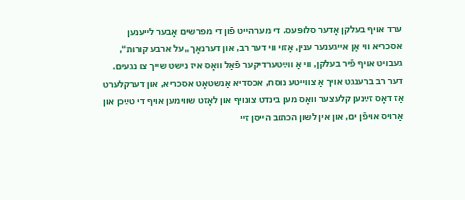ערד אויף בעלקן אָדער סלופּעס. די מערהײט פֿון די מפרשים אָבער לײענען אסכריא ווי אַן אײגענער ענין, אַזוי ווי דער רב, און דערנאָך „על ארבע קורות“, געבויט אויף פֿיר בעלקן, ווי אַ ווײַטערדיקער פֿאַל וואָס איז נישט שייך צו נגעים.
דער רב ברענגט אויך אַ צווײטע נוסח, אכסדיא אַנשטאָט אסכריא, און דערקלערט אַז דאָס זײַנען קלעצער וואָס מען בינדט צונויף און לאָזט שווימען אויף די טײַכן און אַרויס אויפֿן ים, און אין לשון הכתוב הײסן זײ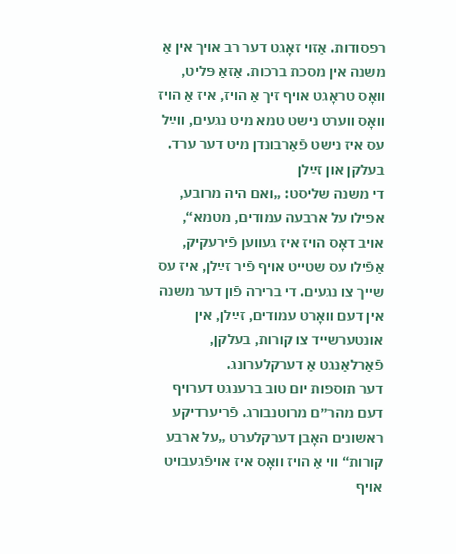רפסודות. אַזוי זאָגט דער רב אויך אין אַ משנה אין מסכת ברכות. אַזאַ פּליט, וואָס טראָגט אויף זיך אַ הויז, איז אַ הויז וואָס ווערט נישט טמא מיט נגעים, ווײַל עס איז נישט פֿאַרבונדן מיט דער ערד.
בעלקן און זײַלן
די משנה שליסט: „ואם היה מרובע, אפילו על ארבעה עמודים, מטמא“, אויב דאָס הויז איז געווען פֿירעקיק, אַפֿילו עס שטײט אויף פֿיר זײַלן, איז עס שייך צו נגעים. די ברירה פֿון דער משנה אין דעם וואָרט עמודים, זײַלן, אין אונטערשײד צו קורות, בעלקן, פֿאַרלאַנגט אַ דערקלערונג.
דער תוספות יום טוב ברענגט דערויף דעם מהר״ם מרוטנבורג. פֿריערדיקע ראשונים האָבן דערקלערט „על ארבע קורות“ ווי אַ הויז וואָס איז אויפֿגעבויט אויף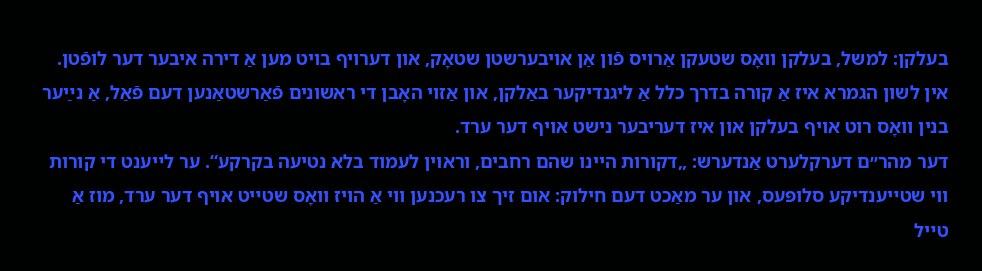בעלקן: למשל, בעלקן וואָס שטעקן אַרויס פֿון אַן אויבערשטן שטאָק, און דערויף בויט מען אַ דירה איבער דער לופֿטן. אין לשון הגמרא איז אַ קורה בדרך כלל אַ ליגנדיקער באַלקן, און אַזוי האָבן די ראשונים פֿאַרשטאַנען דעם פֿאַל, אַ נײַער בנין וואָס רוט אויף בעלקן און איז דעריבער נישט אויף דער ערד.
דער מהר״ם דערקלערט אַנדערש: „דקורות היינו שהם רחבים, וראוין לעמוד בלא נטיעה בקרקע“. ער לײענט די קורות ווי שטײענדיקע סלופּעס, און ער מאַכט דעם חילוק: אום זיך צו רעכנען ווי אַ הויז וואָס שטײט אויף דער ערד, מוז אַ טײל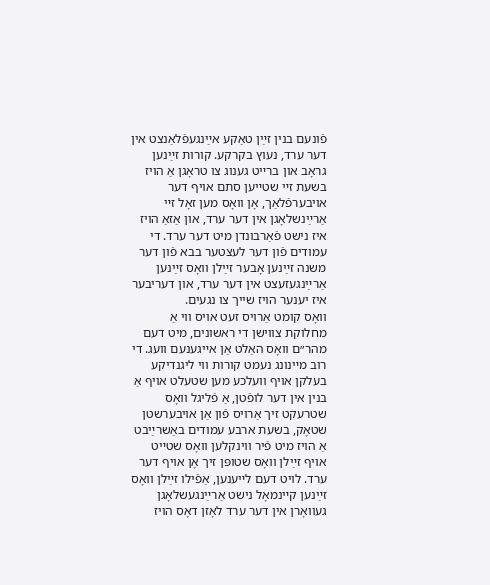פֿונעם בנין זײַן טאַקע אײַנגעפֿלאַנצט אין דער ערד, נעוץ בקרקע. קורות זײַנען גראָב און ברײט גענוג צו טראָגן אַ הויז בשעת זײ שטײען סתם אויף דער אויבערפֿלאַך, אָן וואָס מען זאָל זײ אַרײַנשלאָגן אין דער ערד, און אַזאַ הויז איז נישט פֿאַרבונדן מיט דער ערד. די עמודים פֿון דער לעצטער בבא פֿון דער משנה זײַנען אָבער זײַלן וואָס זײַנען אַרײַנגעזעצט אין דער ערד, און דעריבער איז יענער הויז שייך צו נגעים.
וואָס קומט אַרויס זעט אויס ווי אַ מחלוקת צווישן די ראשונים, מיט דעם מהר״ם וואָס האַלט אַן אײגענעם וועג. די רוב מײנונג נעמט קורות ווי ליגנדיקע בעלקן אויף וועלכע מען שטעלט אויף אַ בנין אין דער לופֿטן, אַ פֿליגל וואָס שטרעקט זיך אַרויס פֿון אַן אויבערשטן שטאָק, בשעת ארבע עמודים באַשרײַבט אַ הויז מיט פֿיר ווינקלען וואָס שטײט אויף זײַלן וואָס שטופּן זיך אָן אויף דער ערד. לויט דעם לײענען, אַפֿילו זײַלן וואָס זײַנען קײנמאָל נישט אַרײַנגעשלאָגן געוואָרן אין דער ערד לאָזן דאָס הויז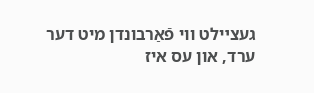געצײלט ווי פֿאַרבונדן מיט דער ערד, און עס איז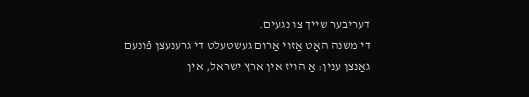דעריבער שייך צו נגעים.
די משנה האָט אַזוי אַרום געשטעלט די גרענעצן פֿונעם גאַנצן ענין: אַ הויז אין ארץ ישראל, אין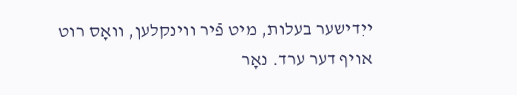ייִדישער בעלות, מיט פֿיר ווינקלען, וואָס רוט אויף דער ערד. נאָר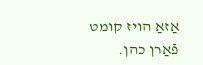אַזאַ הויז קומט פֿאַרן כהן.